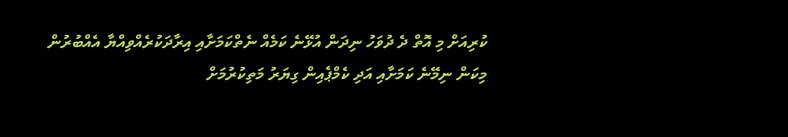ކުރިއަށް މި އޮތް ދެ ދުވަހު ނިދަން އުޅޭނެ ކަމެއް ނެތްކަމަށާއި އިރާދަކުރެއްވިއްޔާ އެއްބުރުން މިކަން ނިމޭނެ ކަމަށާއި އަދި ކެމްޕެއިން ގިޔަރު މަތިކުރުމަށް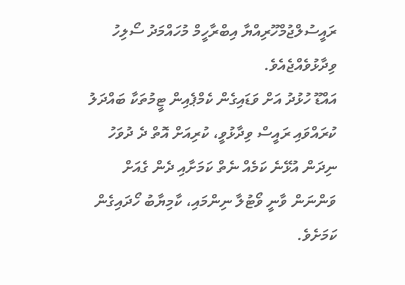ރައީސުލްޖުމްހޫރިއްޔާ އިބްރާހީމް މުހައްމަދު ސޯލިހު ވިދާޅުވެއްޖެއެވެ.
އައްޑޫ ހުޅުދު އަށް ވަޑައިގެން ކެމްޕެއިން ޓީމުތަކާ ބައްދަލު ކުރައްވައި ރައީސް ވިދާޅުވީ، ކުރިއަށް އޮތް ދެ ދުވަހު ނިދަން އުޅޭނެ ކަމެއް ނެތް ކަމަށާއި ދެން ގެއަށް ވަންނަން ވާނީ ވޯޓުލާ ނިންމައި، ކާމިޔާބު ހޯދައިގެން ކަމަށެވެ.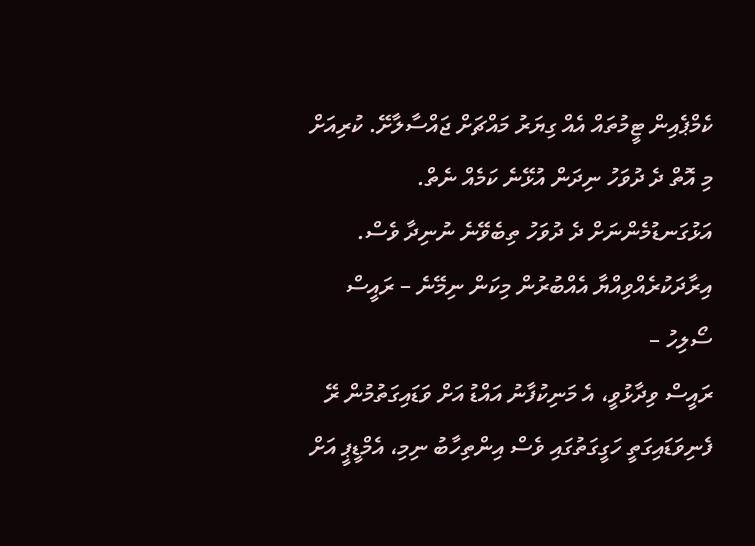ކެމްޕެއިން ޓީމުތައް އެއް ގިޔަރު މައްޗަށް ޖައްސާލާށޭ. ކުރިއަށް މި އޮތް ދެ ދުވަހު ނިދަން އުޅޭނެ ކަމެއް ނެތް. އަޅުގަނޑުމެންނަށް ދެ ދުވަހު ތިބެވޭނެ ނުނިދާ ވެސް. އިރާދަކުރެއްވިއްޔާ އެއްބުރުން މިކަން ނިމޭނެ – ރައީސް ސޯލިހު –
ރައީސް ވިދާޅުވީ، އެ މަނިކުފާނު އައްޑު އަށް ވަޑައިގަތުމުން ރޭ ފެނިވަޑައިގަތީ ހަގީގަތުގައި ވެސް އިންތިހާބު ނިމި، އެމްޑީޕީ އަށް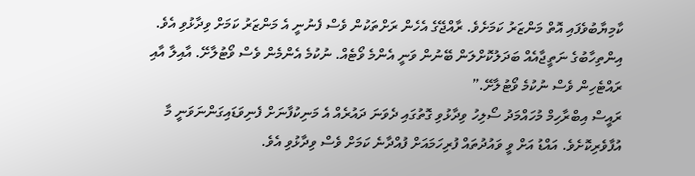ކާމިޔާބުވެފައި އޮތް މަންޒަރު ކަމަށެވެ. ރާއްޖޭގެ އެހެން ރަށްތަކުން ވެސް ފެނުނީ އެ މަންޒަރު ކަމަށް ވިދާޅުވި އެވެ.
އިންތިހާބުގެ ނަތީޖާއެއް ބަދަލުކޮށްލަން ބޭނުން ވަނީ އެންމެ ވޯޓެއް. ނުކުމެ އެންމެން ވެސް ވޯޓުލާށޭ. އާއިލާ އާއި ރައްޓެހިން ވެސް ނުކުމެ ވޯޓުލާށޭ.”
ރައީސް އިބްރާހިމް މުހައްމަދު ސޯލިހު ވިދާޅުވި ގޮތުގައި ދެވަނަ ދައުރެއް އެ މަނިކުފާނަށް ފެނިވަޑައިގަންނަވަނީ މާ އުފާވެރިކޮށެވެ. އައްޑު އަށް ވީ ވައުދުތައް ފުރިހަމައަށް ފުއްދާނެ ކަމަށް ވެސް ވިދާޅުވި އެވެ.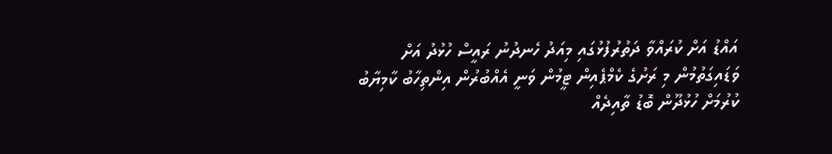އައްޑު އަށް ކުރައްވާ ދަތުރުފުޅުގައި މިއަދު ހެނދުނު ރައީސް ހުޅުދު އަށް ވަޑައިގަތުމުން މި ރަށުގެ ކެމްޕެއިން ޓީމުން ވަނީ އެއްބުރުން އިންތިހާބު ކާމިޔާބު ކުރުމަށް ހުޅުދޫން ބޮޑު ތާއިދެއް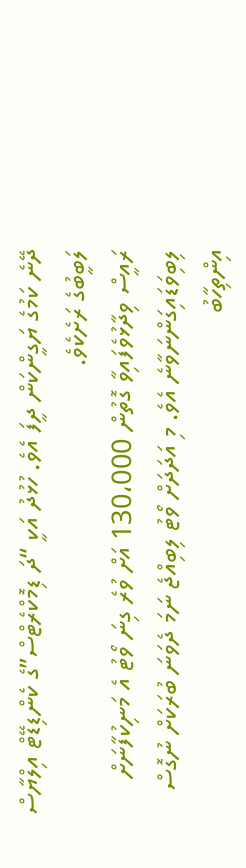ދޭނެ ކަމުގެ ޔަގީންކަން ދީފަ އެވެ. ހުޅުދު އަކީ “ދަ ޑިމޮކްރެޓްސް”ގެ ކެންޑިޑޭޓް އިލްޔާސް ލަބީބުގެ ރަށެކެވެ.
ރައީސް ވިދާޅުވެފައިވާ ގޮތުން 130،000 އަށް ވުރެ ގިނަ ވޯޓު އެ މަނިކުފާނަށް ލިބިވަޑައިގަންނަވާނެ އެވެ. މި އަދަދަށް ވޯޓު ލިބިއްޖެ ނަމަ ދެވަނަ ބުރަކަށް ނުގޮސް އިންތިހާބު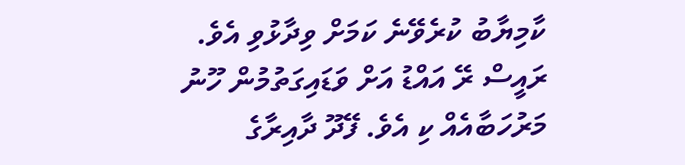ކާމިޔާބު ކުރެވޭނެ ކަމަށް ވިދާޅުވި އެވެ.
ރައީސް ރޭ އައްޑު އަށް ވަޑައިގަތުމުން ހޫނު މަރުހަބާއެއް ކި އެވެ. ފޭދޫ ދާއިރާގެ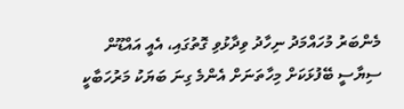މެންބަރު މުހައްމަދު ނިހާދު ވިދާޅުވި ގޮތުގައި، އެއީ އައްޑޫން ސިޔާސީ ބޭފުޅަކަށް މިހާތަނަށް އެންމެ ގިނަ ބަޔަކު މަރުހަބާކީ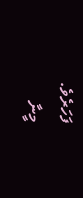ފަހަރެވެ.
މީނާ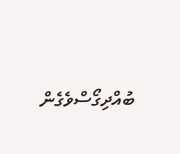ބުއްދިގޯސްވެގެން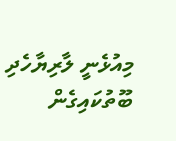މިއުޅެނީ ލާރިޔާހެދި ބޫތުކައިގެން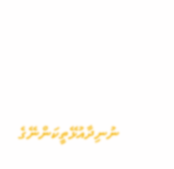ނުނިދާއުޅޭތީކަންނޭގެ